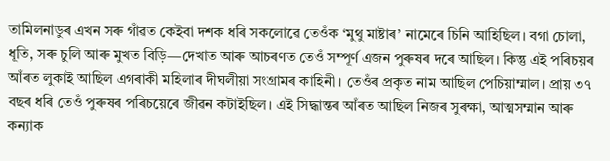তামিলনাডুৰ এখন সৰু গাঁৱত কেইবা দশক ধৰি সকলোৱে তেওঁক ‘মুথু মাষ্টাৰ’ নামেৰে চিনি আহিছিল। বগা চোলা, ধূতি, সৰু চুলি আৰু মুখত বিড়ি—দেখাত আৰু আচৰণত তেওঁ সম্পূৰ্ণ এজন পুৰুষৰ দৰে আছিল। কিন্তু এই পৰিচয়ৰ আঁৰত লুকাই আছিল এগৰাকী মহিলাৰ দীঘলীয়া সংগ্ৰামৰ কাহিনী। তেওঁৰ প্ৰকৃত নাম আছিল পেচিয়াম্মাল। প্ৰায় ৩৭ বছৰ ধৰি তেওঁ পুৰুষৰ পৰিচয়েৰে জীৱন কটাইছিল। এই সিদ্ধান্তৰ আঁৰত আছিল নিজৰ সুৰক্ষা, আত্মসম্মান আৰু কন্যাক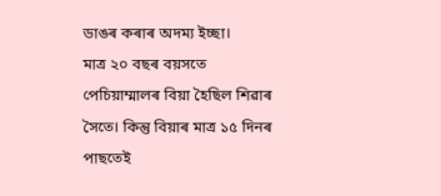ডাঙৰ কৰাৰ অদম্য ইচ্ছা।
মাত্ৰ ২০ বছৰ বয়সতে পেচিয়াম্মালৰ বিয়া হৈছিল শিৱাৰ সৈতে। কিন্তু বিয়াৰ মাত্ৰ ১৫ দিনৰ পাছতেই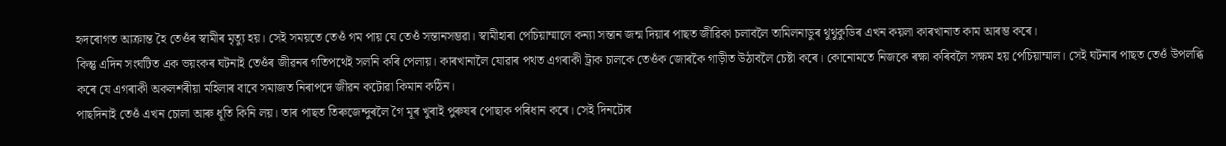হৃদৰোগত আক্ৰান্ত হৈ তেওঁৰ স্বামীৰ মৃত্যু হয়। সেই সময়তে তেওঁ গম পায় যে তেওঁ সন্তানসম্ভৱা। স্বামীহাৰা পেচিয়াম্মালে কন্যা সন্তান জন্ম দিয়াৰ পাছত জীৱিকা চলাবলৈ তামিলনাডুৰ থুথুকুডিৰ এখন কয়লা কাৰখানাত কাম আৰম্ভ কৰে।
কিন্তু এদিন সংঘটিত এক ভয়ংকৰ ঘটনাই তেওঁৰ জীৱনৰ গতিপথেই সলনি কৰি পেলায়। কাৰখানালৈ যোৱাৰ পথত এগৰাকী ট্ৰাক চালকে তেওঁক জোৰকৈ গাড়ীত উঠাবলৈ চেষ্টা কৰে। কোনোমতে নিজকে ৰক্ষা কৰিবলৈ সক্ষম হয় পেচিয়াম্মাল। সেই ঘটনাৰ পাছত তেওঁ উপলব্ধি কৰে যে এগৰাকী অকলশৰীয়া মহিলাৰ বাবে সমাজত নিৰাপদে জীৱন কটোৱা কিমান কঠিন।
পাছদিনাই তেওঁ এখন চোলা আৰু ধূতি কিনি লয়। তাৰ পাছত তিৰুজেন্দুৰলৈ গৈ মূৰ খুৰাই পুৰুষৰ পোছাক পৰিধান কৰে। সেই দিনটোৰ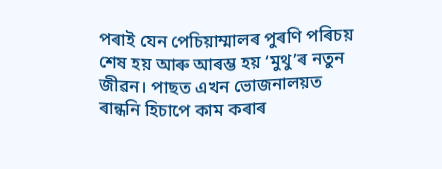পৰাই যেন পেচিয়াম্মালৰ পুৰণি পৰিচয় শেষ হয় আৰু আৰম্ভ হয় ‘মুথু’ৰ নতুন জীৱন। পাছত এখন ভোজনালয়ত ৰান্ধনি হিচাপে কাম কৰাৰ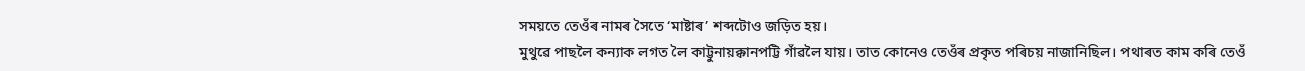সময়তে তেওঁৰ নামৰ সৈতে ‘মাষ্টাৰ’ শব্দটোও জড়িত হয়।
মুথুৱে পাছলৈ কন্যাক লগত লৈ কাট্টুনায়ক্কানপট্টি গাঁৱলৈ যায়। তাত কোনেও তেওঁৰ প্ৰকৃত পৰিচয় নাজানিছিল। পথাৰত কাম কৰি তেওঁ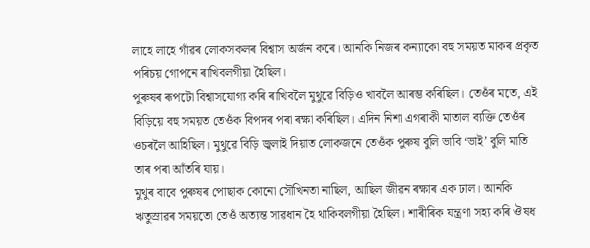লাহে লাহে গাঁৱৰ লোকসকলৰ বিশ্বাস অৰ্জন কৰে। আনকি নিজৰ কন্যাকো বহু সময়ত মাকৰ প্ৰকৃত পৰিচয় গোপনে ৰাখিবলগীয়া হৈছিল।
পুৰুষৰ ৰূপটো বিশ্বাসযোগ্য কৰি ৰাখিবলৈ মুথুৱে বিড়িও খাবলৈ আৰম্ভ কৰিছিল। তেওঁৰ মতে, এই বিড়িয়ে বহু সময়ত তেওঁক বিপদৰ পৰা ৰক্ষা কৰিছিল। এদিন নিশা এগৰাকী মাতাল ব্যক্তি তেওঁৰ ওচৰলৈ আহিছিল। মুথুৱে বিড়ি জ্বলাই দিয়াত লোকজনে তেওঁক পুৰুষ বুলি ভাবি ‘ভাই’ বুলি মাতি তাৰ পৰা আঁতৰি যায়।
মুথুৰ বাবে পুৰুষৰ পোছাক কোনো সৌখিনতা নাছিল, আছিল জীৱন ৰক্ষাৰ এক ঢাল। আনকি ঋতুস্ৰাৱৰ সময়তো তেওঁ অত্যন্ত সাৱধান হৈ থাকিবলগীয়া হৈছিল। শাৰীৰিক যন্ত্ৰণা সহ্য কৰি ঔষধ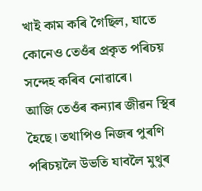খাই কাম কৰি গৈছিল, যাতে কোনেও তেওঁৰ প্ৰকৃত পৰিচয় সন্দেহ কৰিব নোৱাৰে।
আজি তেওঁৰ কন্যাৰ জীৱন স্থিৰ হৈছে। তথাপিও নিজৰ পুৰণি পৰিচয়লৈ উভতি যাবলৈ মুথুৰ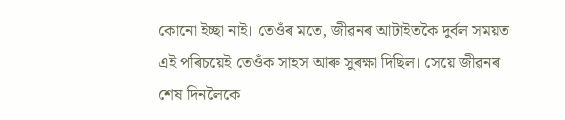কোনো ইচ্ছা নাই। তেওঁৰ মতে, জীৱনৰ আটাইতকৈ দুৰ্বল সময়ত এই পৰিচয়েই তেওঁক সাহস আৰু সুৰক্ষা দিছিল। সেয়ে জীৱনৰ শেষ দিনলৈকে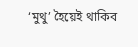‘মুথু’ হৈয়েই থাকিব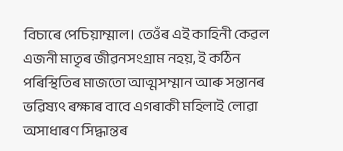বিচাৰে পেচিয়াম্মাল। তেওঁৰ এই কাহিনী কেৱল এজনী মাতৃৰ জীৱনসংগ্ৰাম নহয়, ই কঠিন পৰিস্থিতিৰ মাজতো আত্মসম্মান আৰু সন্তানৰ ভৱিষ্যৎ ৰক্ষাৰ বাবে এগৰাকী মহিলাই লোৱা অসাধাৰণ সিদ্ধান্তৰ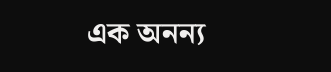এক অনন্য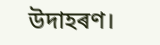উদাহৰণ।